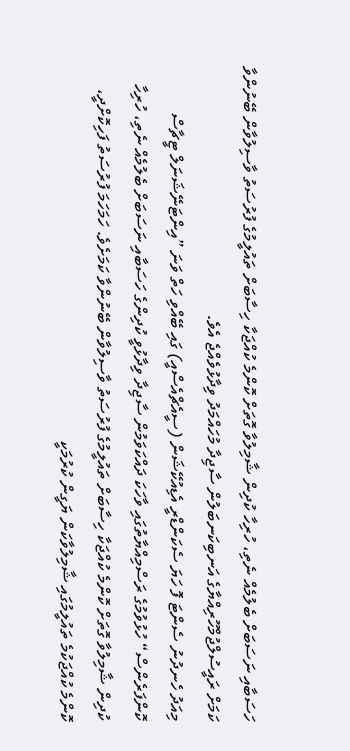ހަސަބާއި ނަސަބަށް ބެލުމެއް ނެތި، ހުރިހާ ކުދިން ޝާމިލުވާ ގޮތަށް ކޮންމެ ކުއްޖަކާ ހިސާބަށް ތައުލީމުގެ ފުރުސަތު ވާސިލުވާން ބޭނުންވާ ކަމަށް ރައީސުލްޖުމްހޫރިއްޔާގެ އަނބިކަނބަލުން ސާޖިދާ މުހައްމަދު ވިދާޅުވެއްޖެ އެވެ.
މިއަދު ހެނދުނު ސެންޓަ ފޮ ހަޔަ ސެކަންޑްރީ އެޑިއުކޭޝަން (ސީއެޗްއެސްއީ) ގައި ބޭއްވި ހަތް ވަނަ ”އިންޓަނޭޝަނަލް ޓީޗާސް ކޮންފަރެންސް“ ހުޅުވުމުގެ ރަސްމިއްޔާތުގައި ވާހަކަ ދައްކަވަމުން ސާޖިދާ ވިދާޅުވީ ކުދިންގެ ހަސަބާއި ނަސަބަށް ބެލުމެއް ނެތި، ހުރިހާ ކުދިން ޝާމިލުވާ ގޮތަށް ކޮންމެ ކުއްޖަކާ ހިސާބަށް ތައުލީމުގެ ފުރުސަތު ވާސިލުވާން ބޭނުންވާ ކަމަށެވެ. ހަމަހަމަ ފުރުސަތު ފަހިކޮށްދީ، ކޮންމެ ކުއްޖަކުމެ ތައުލީމުގައި ޝާމިލުވާކަން ޔަގީން ކުރުމަކީ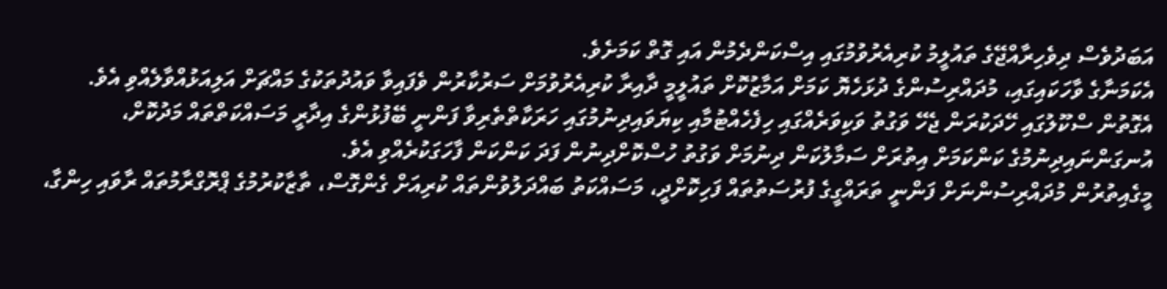އަބަދުވެސް ދިވެހިރާއްޖޭގެ ތައުލީމު ކުރިއެރުވުމުގައި އިސްކަންދެމުން އައި ގޮތް ކަމަށެވެ.
އެކަމަނާގެ ވާހަކައިގައި، މުދައްރިސުންގެ ދުޅަހެޔޮ ކަމަށް އަމާޒުކޮށް ތައުލީމީ ދާއިރާ ކުރިއެރުވުމަށް ސަރުކާރުން ވެފައިވާ ވައުދުތަކުގެ މައްޗަށް އަލިއަޅުއްވާލެއްވި އެވެ.
އެގޮތުން ސްކޫލުގައި ހޭދަކުރަން ޖެހޭ ވަގުތު ވަކިވަރެއްގައި ހިފެހެއްޓުމާއި ކިޔަވައިދިނުމުގައި ހަރަކާތްތެރިވާ ފަންނީ ބޭފުޅުންގެ އިދާރީ މަސައްކަތްތައް މަދުކޮށް، އުނގަންނައިދިނުމުގެ ކަންކަމަށް އިތުރަށް ސަމާލުކަން ދިނުމަށް ވަގުތު ހުސްކޮށްދިނުން ފަދަ ކަންކަން ފާހަގަކުރެއްވި އެވެ.
މީގެއިތުރުން މުދައްރިސުންނަށް ފަންނީ ތަރައްގީގެ ފުރުސަތުތައް ފަހިކޮށްދީ، މަސައްކަތު ބައްދަލުވުންތައް ކުރިއަށް ގެންގޮސް، ތާޒާކުރުމުގެ ޕްރޮގްރާމުތައް ރާވައި ހިންގާ،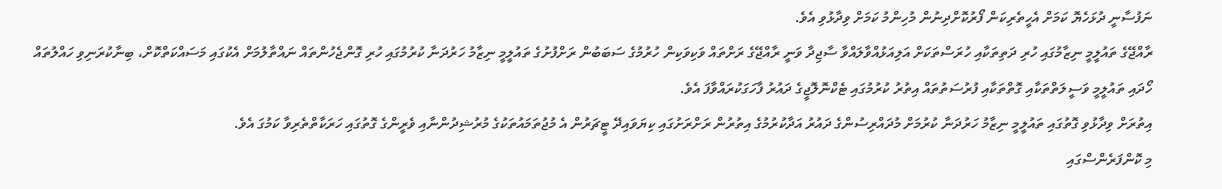ނަފުސާނީ ދުޅަހެޔޮ ކަމަށް އެހީތެރިކަން ފޯރުކޮށްދިނުން މުހިންމު ކަމަށް ވިދާޅުވި އެވެ.
ރާއްޖޭގެ ތައުލީމީ ނިޒާމުގައި ހުރި ދަތިތަކާއި ހުރަސްތަކަށް އަލިއަޅުއްވާލައްވާ ސާޖިދާ ވަނީ ރާއްޖޭގެ ރަށްތައް ވަކިވަކިން ހުރުމުގެ ސަބަބުން ރަށްފުށުގެ ތައުލީމީ ނިޒާމު ހަރުދަނާ ކުރުމުގައި ހުރި ގޮންޖެހުންތައް ނައްތާލުމަށް އެކުގައި މަސައްކަތްކޮށް، ބިނާކުރަނިވި ހައްލުތައް ހޯދައި ތައުލީމީ ވަސީލަތްތަކާއި ގޮތްތަކާއި ފުރުސަތުތައް އިތުރު ކުރުމުގައި ޓެކްނޮލޮޖީގެ ދައުރު ފާހަގަކުރައްވާފަ އެވެ.
އިތުރަށް ވިދާޅުވި ގޮތުގައި ތައުލީމީ ނިޒާމު ހަރުދަނާ ކުރުމަށް މުދައްރިސުންގެ ދައުރު އަދާކުރުމުގެ އިތުރުން ރަށްރަށުގައި ކިޔަވައިދޭ ޓީޗަރުން އެ މުޖުތަމައުތަކުގެ މުރުޝިދުންނާއި ވެރީންގެ ގޮތުގައި ހަރަކާތްތެރިވާ ކަމުގަ އެވެ.
މި ކޮންފަރެންސްގައި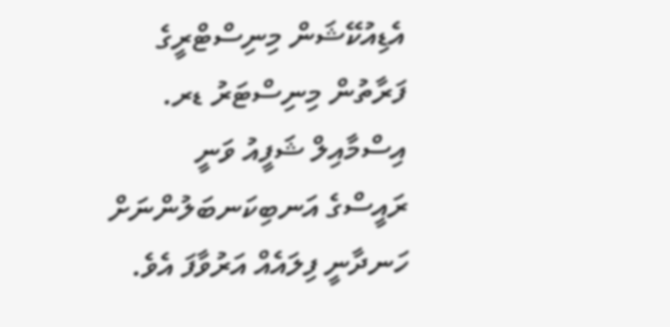އެޑިއުކޭޝަން މިނިސްޓްރީގެ ފަރާތުން މިނިސްޓަރު ޑރ. އިސްމާއިލް ޝަފީއު ވަނީ ރައީސްގެ އަނބިކަނބަލުންނަށް ހަނދާނީ ފިލައެއް އަރުވާފަ އެވެ.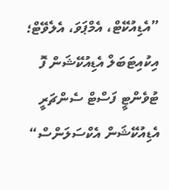”އެޑިއުކޭޓް، އެމްޕަވަ، އެލެވޭޓް؛ އިކުއިޓަބަލް އެޑިއުކޭޝަން ފޮ ޓުވެންޓީ ފަސްޓް ސެންޗަރީ އެޑިއުކޭޝަން އެކްސަލަންސް“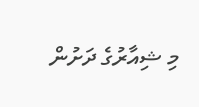މި ޝިއާރުގެ ދަށުން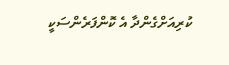ކުރިއަށްގެންދާ އެ ކޮންފަރެންސަކީ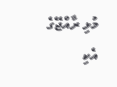މުޅި ރާއްޖޭގެ އެކި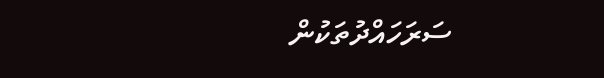ސަރަހައްދުތަކުން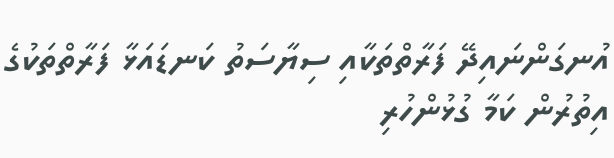އުނގަންނައިދޭ ފަރާތްތަކާއި ސިޔާސަތު ކަނޑައަޅާ ފަރާތްތަކުގެ އިތުރުން ކަމާ ގުޅުންހުރި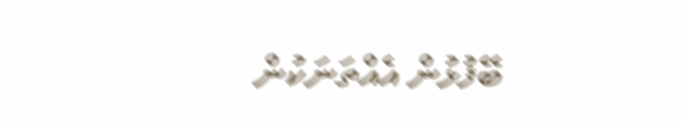ބޭފުޅުން އެއްތަނަކުން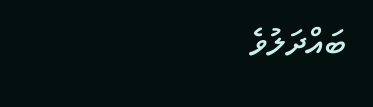ބައްދަލުވެ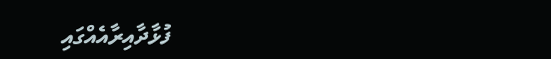ފުޅާދާއިރާއެއްގައި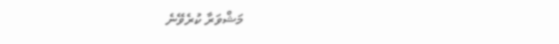މަޝްވަރާ ކުރެވޭނެ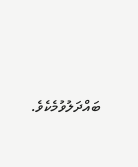ބައްދަލުވުމެކެވެ.